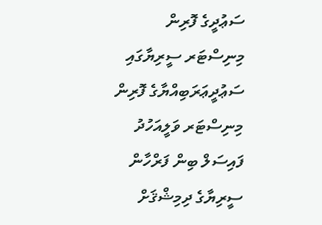ސަޢުދީގެ ފޮރިން މިނިސްޓަރ ސީރިޔާގައި
ސަޢުދީޢަރަބިއްޔާގެ ފޮރިން މިނިސްޓަރ ވަލީއަހުދު ފައިސަލް ބިން ފަރްހާން ސީރިޔާގެ ދިމިޝްޤަށް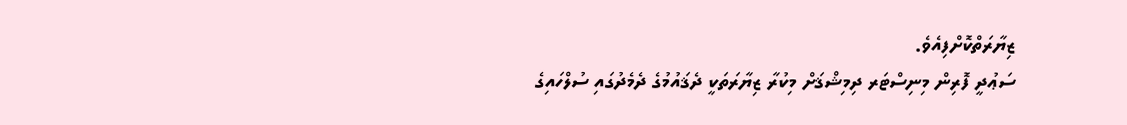ޒިޔާރަތްކޮށްފިއެވެ.
ސަޢުދީ ފޮރިން މިނިސްޓަރ ދިމިޝްޤަށް މިކުރާ ޒިޔާރަތަކީ ދެޤައުމުގެ ދެމެދުގައި ސުލްހައިގެ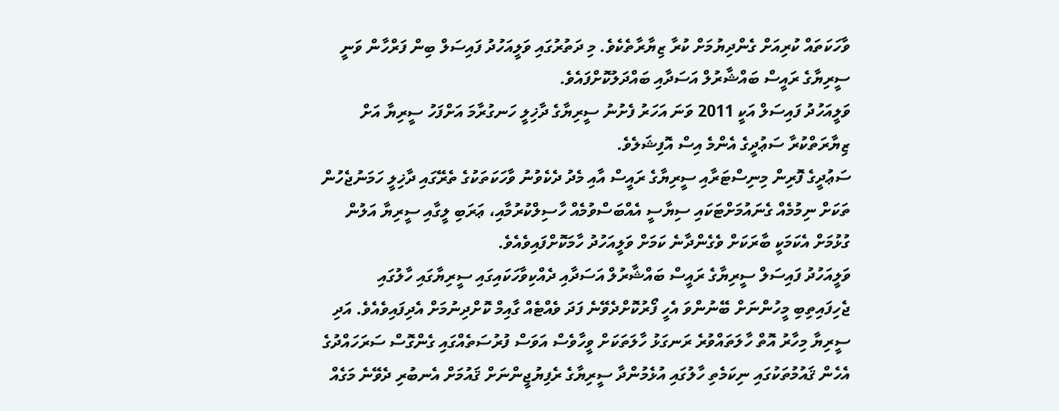ވާހަކަތައް ކުރިއަށް ގެންދިޔުމަށް ކުރާ ޒިޔާރާތެކެވެ. މި ދަތުރުގައި ވަލީއަހުދު ފައިސަލް ބިން ފަރްހާން ވަނީ ސީރިޔާގެ ރައީސް ބައްޝާރުލް އަސަދާއި ބައްދަލުކޮށްފައެވެ.
ވަލީއަހުދު ފައިސަލް އަކީ 2011 ވަނަ އަހަރު ފެށުނު ސީރިޔާގެ ދާޚިލީ ހަނގުރާމަ އަށްފަހު ސީރިޔާ އަށް ޒިޔާރަތްކުރާ ސަޢުދީގެ އެންމެ އިސް އޮފިޝަލެވެ.
ސަޢުދީގެ ފޮރިން މިނިސްޓަރާއި ސީރިޔާގެ ރައީސް އާއި މެދު ދެކެވުނު ވާހަކަތަކުގެ ތެރޭގައި ދާޚިލީ ހަމަނުޖެހުން ތަކަށް ނިމުމެއް ގެނައުމަށްޓަކައި ސިޔާސީ އެއްބަސްވުމެއް ހާސިލްކުރުމާއި، ޢަރަބި ލީގާއި ސީރިޔާ އަލުން ގުޅުމަށް އެކަމަކީ ބާރަކަށް ވެގެންދާނެ ކަމަށް ވަލީއަހުދު ހާމަކޮށްފައިވެއެވެ.
ވަލީއަހުދު ފައިސަލް ސީރިޔާގެ ރައީސް ބައްޝާރުލް އަސަދާއި ދެއްކިވާހަކައިގައި ސީރިޔާގައި ހާލުގައި ޖެހިފައިތިބި މީހުންނަށް ބޭނުންވަ އެހީ ފޯރުކޮށްދެވޭނެ ފަދަ ވެއްޓެއް ގާއިމް ކޮށްދިނުމަށް އެދިފައިވެއެވެ. އަދި ސީރިޔާ މިހާރު އޮތް ހާލަތައްވުރެ ރަނގަޅު ހާލަތަކަށް ވީހާވެސް އަވަސް ފުރުސަތެއްގައި ގެންގޮސް ސަރަހައްދުގެ އެހެން ޤައުމުތަކުގައި ނިކަމެތި ހާލުގައި އުޅެމުންދާ ސީރިޔާގެ ރެފިޔުޖީންނަށް ޤައުމަށް އެނބުރި ދެވޭނެ މަގެއް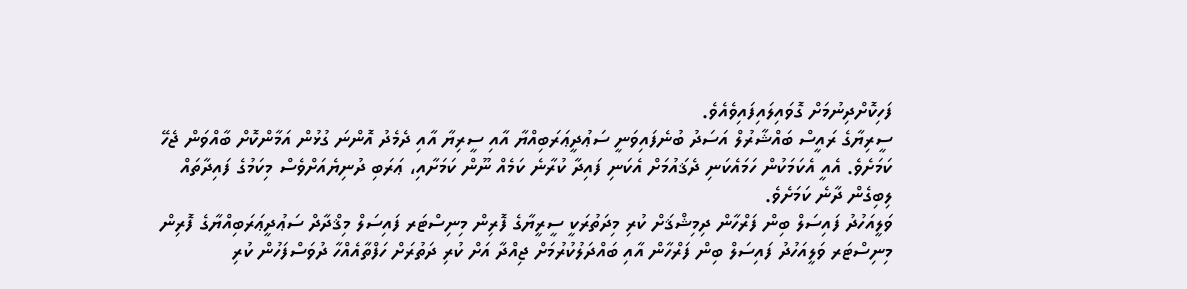ފަހިކޮށްދިނުމަށް ގޮވައިލައިފައިވެއެވެ.
ސީރިޔާގެ ރައީސް ބައްޝާރުލް އަސަދު ބުނެފައިވަނީ ސަޢުދީޢަރަބިއްޔާ އާއި ސީރިޔާ އާއި ދެމެދު އޮންނަ ގުޅުން އަމާންކޮށް ބާއްވަން ޖެހޭ ކަމަށެވެ. އެއީ އެކަމަކުން ހަމައެކަނި ދެޤައުމަށް އެކަނި ފައިދާ ކުރާނެ ކަމެއް ނޫން ކަމަށާއި، ޢަރަބި ދުނިޔެއަށްވެސް މިކަމުގެ ފައިދާތައް ލިބިގެން ދާނެ ކަމަށެވެ.
ވަލީއަހުދު ފައިސަލް ބިން ފަރްހާން ދިމިޝްޤަށް ކުރި މިދަތުރަކީ ސީރީޔާގެ ފޮރިން މިނިސްޓަރ ފައިސަލް މިޤްދާދް ސަޢުދީޢަރަބިއްޔާގެ ފޮރިން މިނިސްޓަރ ވަލީއަހުދު ފައިސަލް ބިން ފަރްހާން އާއި ބައްދަލުކުރުމަށް ޖިއްދާ އަށް ކުރި ދަތުރަށް ހަފްތާއެއްހާ ދުވަސްފަހުން ކުރި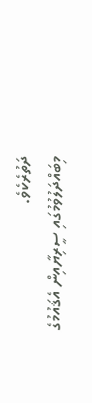ދަތުރެކެވެ.
މިބައްދަލުވުމުގައި ސީރިޔާއިން އެޤައުމުގެ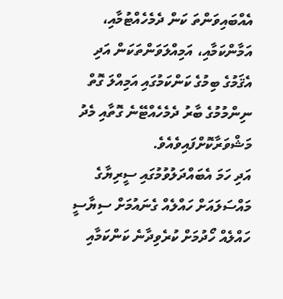އެއްބައިވަންތަ ކަން ދެމެހެއްޓުމާއި، އަމާންކަމާއި، އަމިއްލަވަންތަކަން އަދި އެޤަމުގެ ބިމުގެ ކަންކަމުގައި އަމިއްލަ ގޮތް ނިންމުމުގެ ބާރު ދެމެހެއްޓޭނެ ގޮތާއި މެދު މަޝްވަރާކޮށްފައިވެއެވެ.
އަދި ހަމަ އެބައްދަލުވުމުގައި ސީރިޔާގެ މައްސަލައަށް ހައްލެއް ގެނައުމަށް ސިޔާސީ ހައްލެއް ހޯދުމަށް ކުރެވިދާނެ ކަންކަމާއި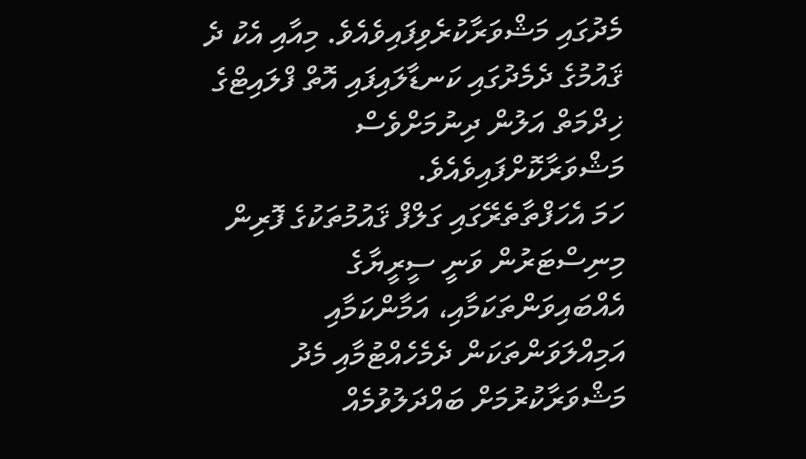މެދުގައި މަޝްވަރާކުރެވިފައިވެއެވެ. މިއާއި އެކު ދެ ޤައުމުގެ ދެމެދުގައި ކަނޑާލައިފައި އޮތް ފްލައިޓްގެ ޚިދްމަތް އަލުން ދިނުމަށްވެސް މަޝްވަރާކޮށްފައިވެއެވެ.
ހަމަ އެހަފްތާތެރޭގައި ގަލްފް ޤައުމުތަކުގެ ފޮރިން މިނިސްޓަރުން ވަނީ ސީރީޔާގެ އެއްބައިވަންތަކަމާއި، އަމާންކަމާއި އަމިއްލަވަންތަކަން ދެމެހެއްޓުމާއި މެދު މަޝްވަރާކުރުމަށް ބައްދަލުވުމެއް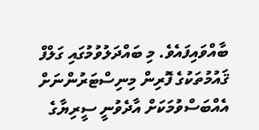ބާއްވައިފައެވެ. މި ބައްދަލުވުމުގައި ގަލްފް ޤައުމުތަކުގެ ފޮރިން މިނިސްޓަރުންނަށް އެއްބަސްވުމަކަށް އާދެވުނީ ސީރިޔާގެ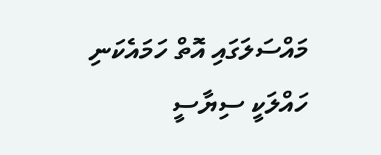މައްސަލަގައި އޮތް ހަމައެކަނި ހައްލަކީ ސިޔާސީ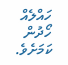ހައްލެއް ހޯދުން ކަމަށެވެ.